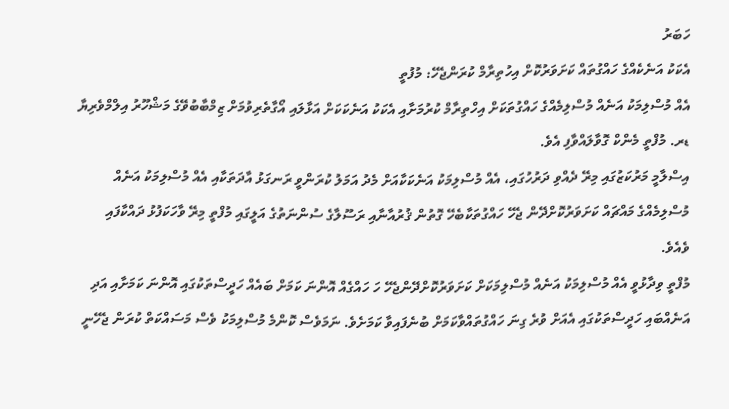ހަބަރު
އެކަކު އަނެކެއްގެ ހައްގުތައް ކަށަވަރުކޮށް އިހުތިރާމް ކުރަންޖެހޭ: މުފުތީ
އެއް މުސްލިމަކު އަނެއް މުސްލިމެއްގެ ހައްގުތަކަށް އިހްތިރާމް ކުރުމަށާއި އެކަކު އަނެކަކަށް އަޅާލައި އޯގާތެރިވުމަށް ޒިމްބާބުވޭގެ މަޝްހޫރު އިލްމްވެރިޔާ ޑރ. މުފްތީ މެންކް ގޮވާލައްވާފި އެވެ.
އިސްލާމީ މަރުކަޒުގައި މިރޭ ދެއްވި ދަރުހުގައި، އެއް މުސްލިމަކު އަނެކަކާއަށް މެދު އަމަލު ކުރަންވީ ރަނގަޅު އާދަތަކާއި އެއް މުސްލިމަކު އަނެއް މުސްލިމެއްގެ މައްޗައް ކަށަވަރުކޮށްދޭން ޖެހޭ ހައްގުތަކާބެހޭ ގޮތުން ޤުރުއާނާއި ރަސޫލާގެ ސުންނަތުގެ އަލީގައި މުފްތީ މިރޭ ވާހަކަފުޅު ދައްކާފައި ވެއެވެ.
މުފްތީ ވިދާޅުވީ އެއް މުސްލިމަކު އަނެއް މުސްލިމަކަށް ކަށަވަރުކޮށްދޭންޖެހޭ ހަ ހައްގެއް އޮންނަ ކަމަށް ބައެއް ހަދީސްތަކުގައި އޮންނަ ކަމަށާއި އަދި އަނެއްބައި ހަދީސްތަކުގައި އެއަށް ވުރެ ގިނަ ހައްގުތައްވާކަމަށް ބުނެފައިވާ ކަމަށެވެ. ނަމަވެސް ކޮންމެ މުސްލިމަކު ވެސް މަސައްކަތް ކުރަން ޖެހޭނީ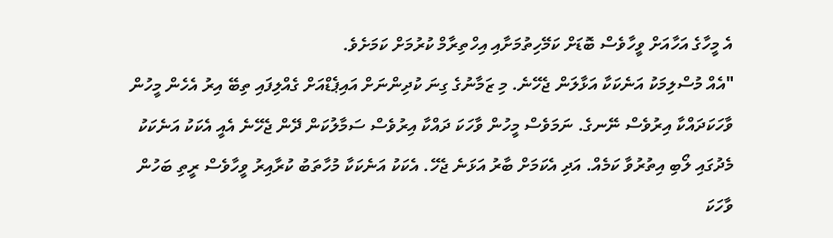އެ މީހާގެ އަހާއަށް ވީހާވެސް ބޮޑަށް ކަމޭހިތުމަށާއި އިހްތިރާމް ކުރުމަށް ކަމަށެވެ.
"އެއް މުސްލިމަކު އަނެކަކާ އަޅާލަން ޖެހޭނެ. މި ޒަމާނުގެ ގިނަ ކުދިންނަށް އައިޕެޑްއަށް ގެއްލިފައި ތިބޭ އިރު އެހެން މީހުން ވާހަކަދައްކާ އިރުވެސް ނޭނގެ. ނަމަވެސް މީހުން ވާހަކަ ދައްކާ އިރުވެސް ސަމާލުކަން ދޭން ޖެހޭނެ އެއީ އެކަކު އަނެކަކު މެދުގައި ލޯބި އިތުރުވާ ކަމެއް. އަދި އެކަމަށް ބާރު އަޅަނެ ޖެހޭ. އެކަކު އަނެކަކާ މުހާތަބު ކުރާއިރު ވީހާވެސް ރީތި ބަހުން ވާހަކަ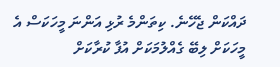ދައްކަން ޖެހޭނެ. ކިތަންމެ ރުޅި އަންނަ މީހަކަސް އެ މީހަކަށް ލިބޭ ގެއްލުމަކަށް އުފާ ކުރާކަށް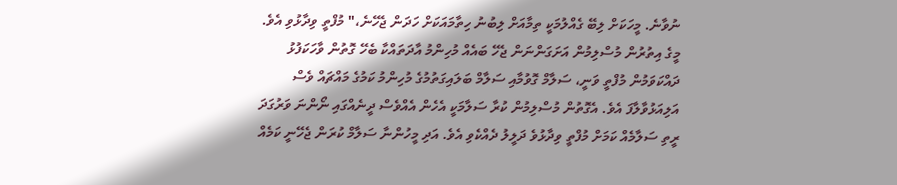ނުވާނެ. މީހަކަށް ލިބޭ ގެއްލުމަކީ ތިމާއަށް ލިބުނު ހިތާމައަކަށް ހަދަން ޖެހޭނެ،" މުފްތީ ވިދާޅުވި އެވެ.
މީގެ އިތުރުން މުސްލިމުން އަށަގަންނަން ޖެހޭ ބައެއް މުހިންމު އާދަތައްކާ ބެހޭ ގޮތުން ވާހަކަފުޅު ދައްކަވަމުން މުފްތީ ވަނީ، ސަލާމް ގޮވުމާއި ސަލާމް ބަލައިގަތުމުގެ މުހިންމު ކަމުގެ މައްޗައް ވެސް އަލިއަޅުވާލާފަ އެވެ. އެގޮތުން މުސްލިމުން ކުރާ ސަލާމަކީ އެހެން އެއްވެސް ދީނެއްގައި ނޯންނަ ވަރުގަދަ ރީތި ސަލާމެއް ކަމަށް މުފްތީ ވިދާޅުވެ ދަލީލު ދެއްކެވި އެވެ. އަދި މީހުންނާ ސަލާމް ކުރަން ޖެހޭނީ ކަމެއް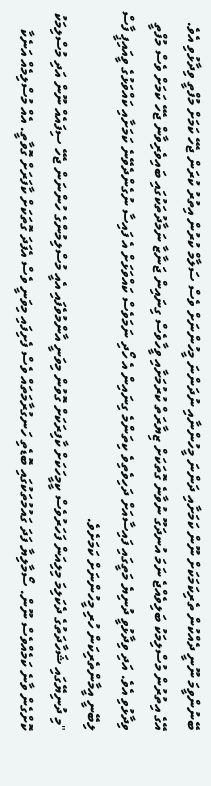ބޭނުންވީމަ ނޫނީ ދެއްކުން ތެރިކަމަކަށް ނޫން ކަމަށާއި ދަންނަ މީހުންނާއި ނުދަންނަ މީހުންނަށް ވެސް ސަލާމް ކުރުން އިތުރު ކުރަން ޖެހޭ ކަމަށް މުފްތީ ވިދާޅުވި އެވެ.
އޭގެ އިތުރުން މުސްލިމަކު ބަލިވެއްޖެ ނަމަ އުނދަގޫ ނުވާނެ ގޮތަކަށް ޒިޔާރަތް ކުރުމަށާއި ވީހާވެސް ގިނައިން ޖަނާޒާ ނަމާދުތަކުގައި ބައިވެރިވާން ޖެހޭ ކަމަށް ވެސް މުފްތީ ވިދާޅުވި އެވެ. އަދި ވިދާޅުވީ ދުނިޔެ މަތީގައި ފައިސާއަށް ދަހިވެތިވެ ކިތަންމެ ގިނައިން އެ ހޯދި ނަމަވެސް ކައްވަޅަށް އެ ފައިސާ ނުގެންދެވޭނެ ކަމަށާއި ކައްވަޅުގެ ވީއައިޕީ ފާސް ލިބޭނީ އީމާންތެރިކަން ހުރި މީހުންނަށް ކަމަށެވެ.
"މި ދުނިޔޭގައި ޝަހާދަތުގެ ދެކަލިމަ މިލިއަން ފަހަރުވެސް ކީމީހަކަށް ކާފިރަކަށް ގޮވުން މިވަނީ އާންމުވެފައި އެއީ މުސްލިމުންގެ ހުންނަން ޖެހޭ ސިފައެއް ނޫން އަދި މުސްލިމަކު ކޮށްގެން ވާނެ ކަމެއްވެސް ނޫން. ސޯމާލިޔާ ފަދަ ގައުމުތަކުގައި ބޮޑެތި ހަނގުރާމަތައް ވެސް ފެށިފައި މިވަނީ ވެސް އެފަދަ ގޮތަކަށް ކާފަރަށް ގޮވާތީ. އެއް މުސްލިމެއް އަނެކާ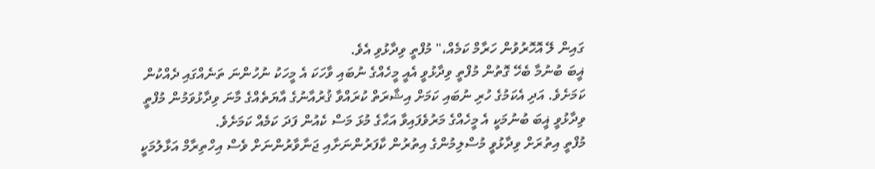ގައިން ލޭ އޮހޮރުވުން ހަރާމް ކަމެއް،" މުފްތީ ވިދާޅުވި އެވެ.
ޣީބަ ބުނުމާ ބެހޭ ގޮތުން މުފްތީ ވިދާޅުވީ އެއީ މީހެއްގެ ނުބައި ވާހަކަ އެ މީހަކު ނުހުންނަ ތަނެއްގައި ދެއްކުން ކަމަށެވެ. އަދި އެކަމުގެ ހުރި ނުބައި ކަމަށް އިޝާރަތް ކުރައްވާ ޤުރުއާނުގެ އާޔަތެއްގެ މާނަ ވިދާޅުވަމުން މުފްތީ ވިދާޅުވީ ޣީބަ ބުނުމަކީ އެ މީހެއްގެ މަރުވެފައިވާ އަޙާގެ މުޅަ މަސް ކެއުން ފަދަ ކަމެއް ކަމަށެވެ.
މުފްތީ އިތުރަށް ވިދާޅުވީ މުސްލިމުންގެ އިތުރުން ކާފަރުންނަށާއި ޖަނާވާރުންނަށް ވެސް އިހްތިރާމް އަޅާލުމަކީ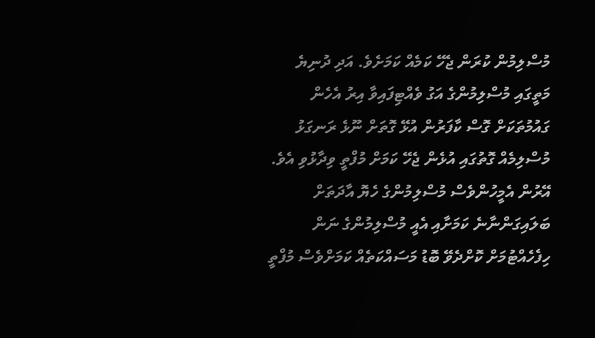މުސްލިމުން ކުރަން ޖެހޭ ކަމެއް ކަމަށެވެ. އަދި ދުނިޔެ މަތީގައި މުސްލިމުންގެ އަގު ވެއްޓިފައިވާ އިރު އެހެން ގައުމުތަކަށް ގޮސް ކާފަރުން އުޅޭ ގޮތަށް ނޫޅެ ރަނގަޅު މުސްލިމެއް ގޮތުގައި އުޅެން ޖެހޭ ކަމަށް މުފްތީ ވިދާޅުވި އެވެ. އޭރުން އެމީހުންވެސް މުސްލިމުންގެ ހެޔޮ އާދަތަށް ބަލައިގަންނާނެ ކަމަށާއި އެއީ މުސްލިމުންގެ ނަން ހިފެހެއްޓުމަށް ކޮށްދެވޭ ބޮޑު މަސައްކަތެއް ކަމަށްވެސް މުފްތީ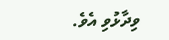ވިދާޅުވި އެވެ.